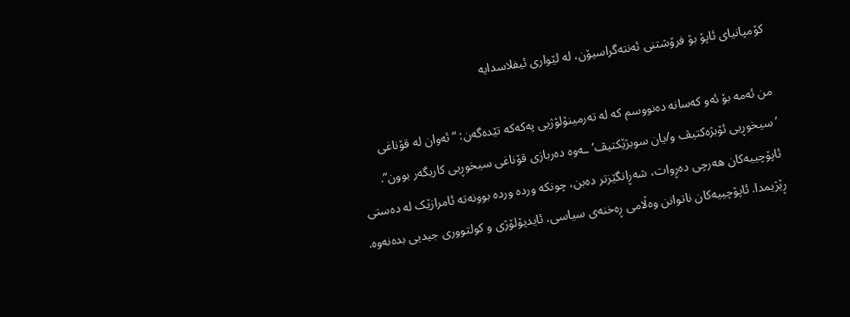کۆمپانیای ئاپۆ بۆ فرۆشتنی ئەنتەگراسیۆن، لە لێواری ئیفلاسدایە

من ئەمە بۆ ئەو کەسانە دەنووسم کە لە تەرمینۆلۆژیی پەکەکە تێدەگەن: “ئەوان لە قۆناغی ‘سیخوڕیی ئۆبژەکتیڤ و/یان سوبژێکتیڤ’ـەوە دەربازی قۆناغی سیخوڕیی کاریگەر بوون”.
ئاپۆچییەکان هەرچی دەڕوات، شەڕانگێزتر دەبن، چونکە وردە وردە بوونەتە ئامرازێک لە دەستی ڕێژیمدا. ئاپۆچییەکان ناتوانن وەڵامی ڕەخنەی سیاسی، ئایدیۆلۆژی و کولتووری جیدیی بدەنەوە.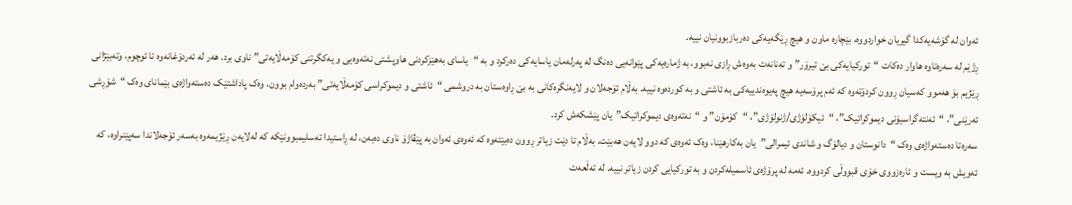ئەوان لە گۆشەیەکدا گیریان خواردووە، بێچارە ماون و هیچ ڕێگەیەکی دەربازبوونیان نییە.
ڕژێم لە سەرەتاوە هاوار دەکات “تورکیایەکی بێ تیرۆر” و تەنانەت بەوەش ڕازی نەبوو، بە ژمارەیەکی پێوانەیی دەنگ لە پەرلەمان یاسایەکی دەرکرد و بە “یاسای بەهێزکردنی هاوپشتی نەتەوەیی و یەکگرتنی کۆمەڵایەتی” ناوی برد. هەر لە ئەردۆغانەوە تا ئوچوم، وتەبێژانی ڕێژیم بۆ هەموو کەسیان ڕوون کردۆتەوە کە ئەم پرۆسەیە هیچ پەیوەندییەکی بە ئاشتی و بە کوردەوە نییە. بەڵام ئۆجەلان و لایەنگرەکانی بە بێ ڕاوەستان بە دروشمی “ئاشتی و دیموکراسی کۆمەڵایەتی” بەردەوام بوون. وەک پاداشتێک دەستەواژەی بێمانای وەک “شۆڕشی ئەرێنی”، “ئەنتەگراسیۆنی دیموکراتیک”، “ئیکۆلۆژی/ژنولۆژی”، “کۆمۆن” و “نەتەوەی دیموکراتیک”یان پێشکەش کرد.
سەرەتا دەستەواژەی وەک “دانوستان و دیالۆگ و شاندی ئیمرالی”یان بەکارهێنا، وەک ئەوەی کە دوو لایەن هەبێت. بەڵام تا دێت زیاتر ڕوون دەبێتەوە کە ئەوەی ئەوان بە پێڤاژۆ ناوی دەبەن، لە ڕاستیدا تەسلیمبوونێکە کە لەلایەن ڕێژیمەوە بەسەر ئۆجەلاندا سەپێنراوە، کە ئەویش بە ویست و ئارەزووی خۆی قبووڵی کردووە. ئەمە لە پرۆژەی ئاسمیلەکردن و بە تورکیایی کردن زیاتر نییە. لە تەڵعەت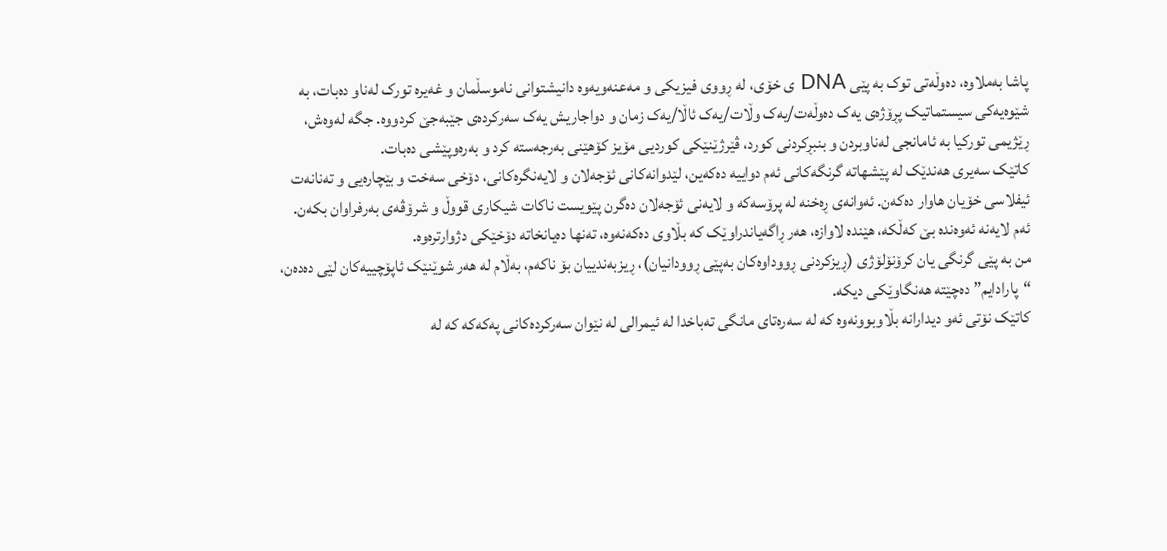پاشا بەملاوە، دەوڵەتی توک بە پێی DNA ی خۆی، لە ڕووی فیزیکی و مەعنەویەوە دانیشتوانی ناموسڵمان و غەیرە تورک لەناو دەبات، بە شێوەیەکی سیستماتیک پڕۆژەی یەک دەوڵەت/یەک وڵات/یەک ئاڵا/یەک زمان و دواجاریش یەک سەرکردەی جێبەجێ کردووە. جگە لەوەش، ڕێژیمی تورکیا بە ئامانجی لەناوبردن و بنبڕکردنی کورد، ڤێرژێنێکی کوردیی مۆیز کۆهێنی بەرجەستە کرد و بەرەوپێشی دەبات.
کاتێک سەیری هەندێک لە پێشهاتە گرنگەکانی ئەم دواییە دەکەین، لێدوانەکانی ئۆجەلان و لایەنگرەکانی، دۆخی سەخت و بێچارەیی و تەنانەت ئیفلاسی خۆیان هاوار دەکەن. ئەوانەی ڕەخنە لە پرۆسەکە و لایەنی ئۆجەلان دەگرن پێویست ناکات شیکاری قووڵ و شرۆڤەی بەرفراوان بکەن. ئەم لایەنە ئەوەندە بێ کەڵکە، هێندە لاوازە، هەر ڕاگەیاندراوێک کە بڵاوی دەکەنەوە، تەنها دەیانخاتە دۆخێکی دژوارترەوە.
من بە پێی گرنگی یان کرۆنۆلۆژی (ڕیزکردنی ڕووداوەکان بەپێی ڕوودانیان)، ڕیزبەندییان بۆ ناکەم، بەڵام لە هەر شوێنێک ئاپۆچییەکان لێی دەدەن، “پارادایم” دەچێتە هەنگاوێکی دیکە.
کاتێک نۆتی ئەو دیدارانە بڵاوبوونەوە کە لە سەرەتای مانگی تەباخدا لە ئیمرالی لە نێوان سەرکردەکانی پەکەکە کە لە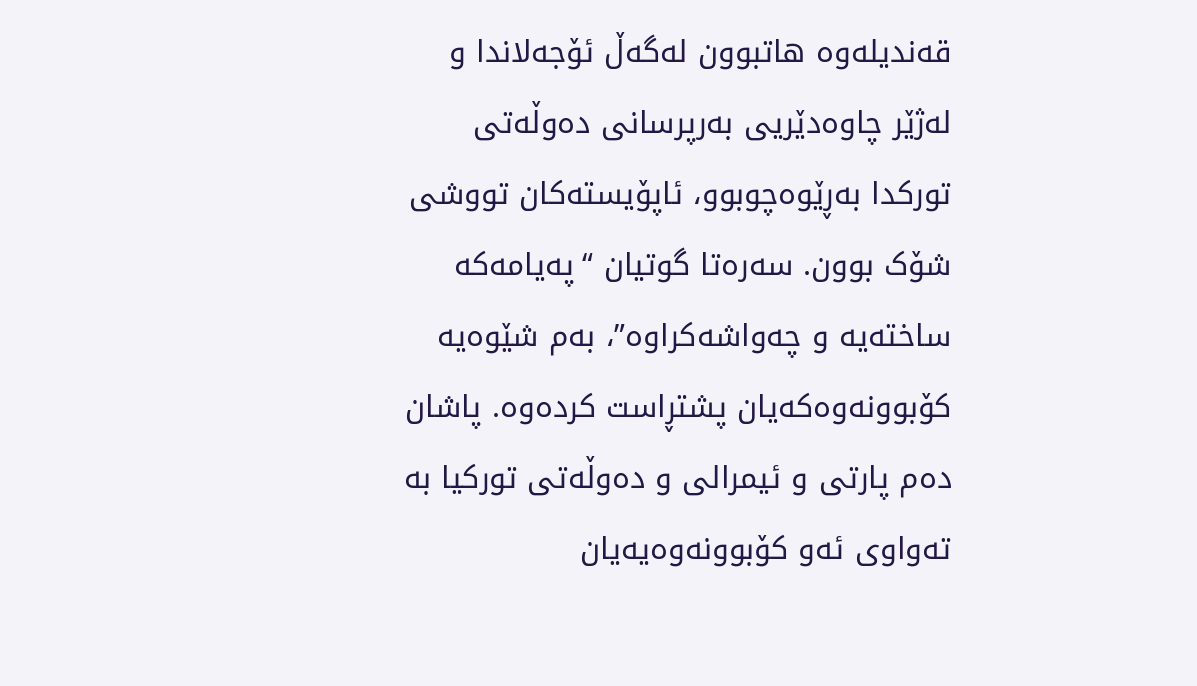قەندیلەوە هاتبوون لەگەڵ ئۆجەلاندا و لەژێر چاوەدێریی بەرپرسانی دەوڵەتی تورکدا بەڕێوەچوبوو، ئاپۆیستەکان تووشی شۆک بوون. سەرەتا گوتیان “پەیامەکە ساختەیە و چەواشەکراوە”، بەم شێوەیە کۆبوونەوەکەیان پشتڕاست کردەوە. پاشان دەم پارتی و ئیمرالی و دەوڵەتی تورکیا بە تەواوی ئەو کۆبوونەوەیەیان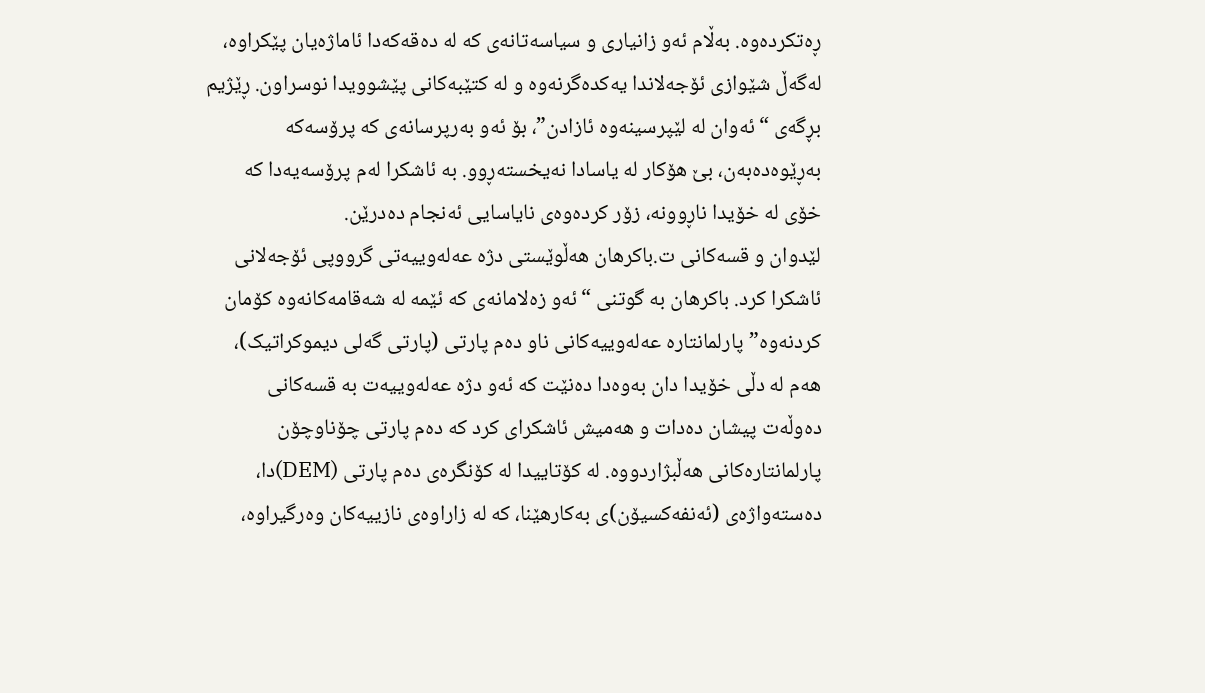ڕەتکردەوە. بەڵام ئەو زانیاری و سیاسەتانەی کە لە دەقەکەدا ئاماژەیان پێکراوە، لەگەڵ شێوازی ئۆجەلاندا یەکدەگرنەوە و لە کتێبەکانی پێشوویدا نوسراون. ڕێژیم بڕگەی “ئەوان لە لێپرسینەوە ئازادن”، بۆ ئەو بەرپرسانەی کە پرۆسەکە بەڕێوەدەبەن، بێ هۆکار لە یاسادا نەیخستەڕوو. بە ئاشکرا لەم پرۆسەیەدا کە خۆی لە خۆیدا ناڕوونە، زۆر کردەوەی نایاسایی ئەنجام دەدرێن.
لێدوان و قسەکانی ت.باکرهان هەڵوێستی دژە عەلەوییەتی گرووپی ئۆجەلانی ئاشکرا کرد. باکرهان بە گوتنی “ئەو زەلامانەی کە ئێمە لە شەقامەکانەوە کۆمان کردنەوە” پارلمانتارە عەلەوییەکانی ناو دەم پارتی (پارتی گەلی دیموکراتیک)، هەم لە دڵی خۆیدا دان بەوەدا دەنێت کە ئەو دژە عەلەوییەت بە قسەکانی دەوڵەت پیشان دەدات و هەمیش ئاشکرای کرد کە دەم پارتی چۆناوچۆن پارلمانتارەکانی هەڵبژاردووە. لە کۆتاییدا لە کۆنگرەی دەم پارتی (DEM)دا، دەستەواژەی (ئەنفەکسیۆن)ی بەکارهێنا، کە لە زاراوەی نازییەکان وەرگیراوە،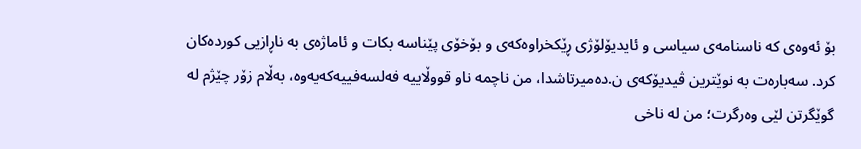بۆ ئەوەی کە ناسنامەی سیاسی و ئایدیۆلۆژی ڕێکخراوەکەی و بۆخۆی پێناسە بکات و ئاماژەی بە ناڕازیی کوردەکان کرد. سەبارەت بە نوێترین ڤیدیۆکەی ن.دەمیرتاشدا، من ناچمە ناو قووڵاییە فەلسەفییەکەیەوە، بەڵام زۆر چێژم لە گوێگرتن لێی وەرگرت؛ من لە ناخی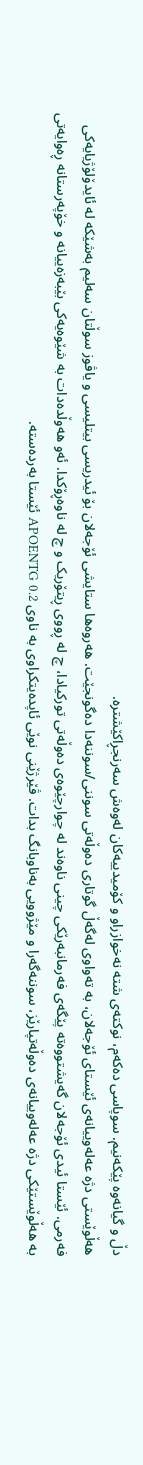دڵ و گیانەوە پێکەنیم. سوپاسی دەکەم، نوکتەی شتە نەخوازراو و کۆمیدییەکان لەوەش سەرنجڕاکێشترە.
هەڵوێستی دژە عەلەوییانەی ئێستای ئۆجەلان، بە تەواوی لەگەڵ گوتاری دەوڵەتی سوننی/سوننەدا دەگونجێت. هەروەها ستایشی ئۆجەلان بۆ ئیدریسی بیتلیسی و یاڤوز سوڵتان سەلیم بەشێکە لە ئایدۆلۆژیایەکی فەرمی. ئێستا ئیدی ئۆجەلان گەیشتووەتە پێگەی فەرمانبەرێکی چینی ناوەند لە چوارچێوەی دەوڵەتی تورکیادا، چ لە ڕووی ڕیتۆریک و چ لە ناوەڕۆکدا. ئەو هەوڵدەدات بە شێوەیەکی بێبەزەییانە و خۆپەرستانە ڕەوایەتی بە هەڵوێستێکی دژە عەلەوییانەی دەوڵەتپارێز، سوننەگەرا و مێژوویی بەناوبانگ بدات. ڤێرژێنی نوێی ئاپدەیتکراوی بە ناوی APOENTG 0.2 ئێستا بەردەستە.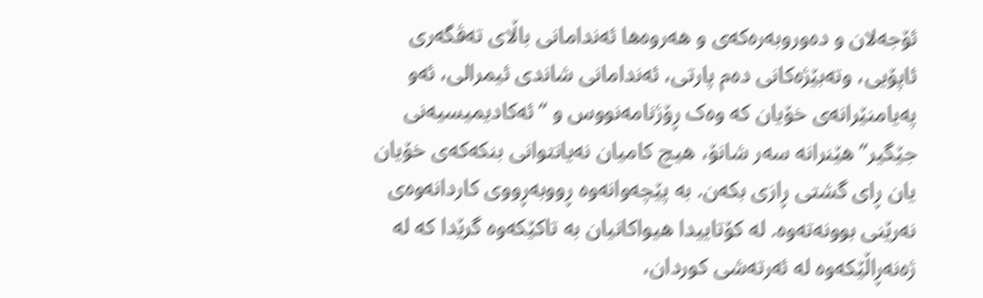ئۆجەلان و دەوروبەرەکەی و هەروەها ئەندامانی باڵای تەڤگەری ئاپۆیی، وتەبێژەکانی دەم پارتی، ئەندامانی شاندی ئیمرالی، ئەو پەیامنێرانەی خۆیان کە وەک ڕۆژنامەنووس و “ئەکادیمیسیەنی جێگیر” هێنرانە سەر شانۆ، هیچ کامیان نەیانتوانی بنکەکەی خۆیان یان ڕای گشتی ڕازی بکەن. بە پێچەوانەوە ڕووبەڕووی کاردانەوەی نەرێنی بوونەتەوە. لە کۆتاییدا هیواکانیان بە تاکێکەوە گرێدا کە لە ژەنەڕاڵێکەوە لە ئەرتەشی کوردان،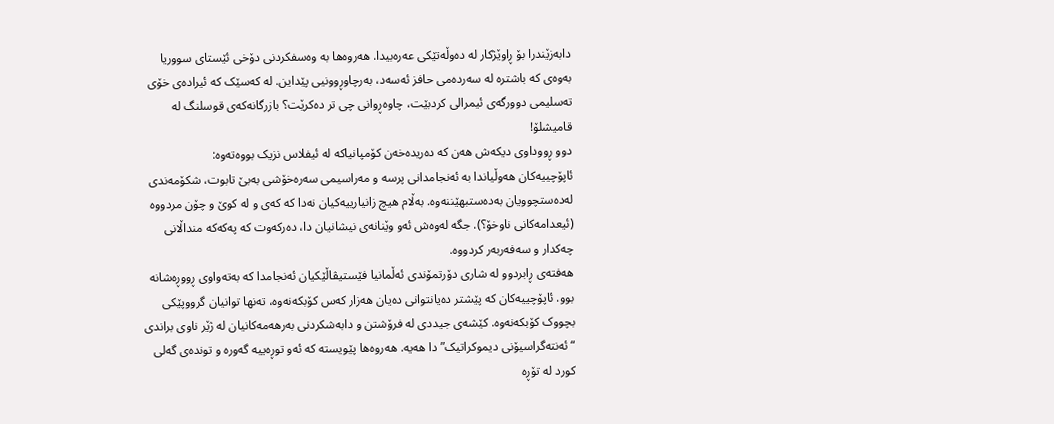دابەزێندرا بۆ ڕاوێژکار لە دەوڵەتێکی عەرەبیدا. هەروەها بە وەسفکردنی دۆخی ئێستای سووریا بەوەی کە باشترە لە سەردەمی حافز ئەسەد، بەرچاوڕوونیی پێداین. لە کەسێک کە ئیرادەی خۆی تەسلیمی دوورگەی ئیمرالی کردبێت، چاوەڕوانی چی تر دەکرێت؟ بازرگانەکەی قوسلنگ لە قامیشلۆ!
دوو ڕووداوی دیکەش هەن کە دەریدەخەن کۆمپانیاکە لە ئیفلاس نزیک بووەتەوە:
ئاپۆچییەکان هەوڵیاندا بە ئەنجامدانی پرسە و مەراسیمی سەرەخۆشی بەبێ تابوت، شکۆمەندی لەدەستچوویان بەدەستبهێننەوە. بەڵام هیچ زانیارییەکیان نەدا کە کەی و لە کوێ و چۆن مردووە (ئیعدامەکانی ناوخۆ؟). جگە لەوەش ئەو وێنانەی نیشانیان دا، دەرکەوت کە پەکەکە منداڵانی چەکدار و سەفەربەر کردووە.
هەفتەی ڕابردوو لە شاری دۆرتمۆندی ئەڵمانیا فێستیڤاڵێکیان ئەنجامدا کە بەتەواوی ڕووڕەشانە بوو. ئاپۆچییەکان کە پێشتر دەیانتوانی دەیان هەزار کەس کۆبکەنەوە، تەنها توانیان گرووپێکی بچووک کۆبکەنەوە. کێشەی جیددی لە فرۆشتن و دابەشکردنی بەرهەمەکانیان لە ژێر ناوی براندی “ئەنتەگراسیۆنی دیموکراتیک”دا هەیە. هەروەها پێویستە کە ئەو توڕەییە گەورە و توندەی گەلی کورد لە تۆڕە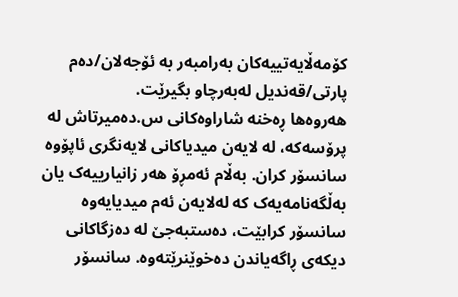کۆمەڵایەتییەکان بەرامبەر بە ئۆجەلان/دەم پارتی/قەندیل لەبەرچاو بگیرێت.
هەروەها ڕەخنە شاراوەکانی س.دەمیرتاش لە پرۆسەکە، لە لایەن میدیاکانی لایەنگری ئاپۆوە سانسۆر کران. بەڵام ئەمڕۆ هەر زانیارییەک یان بەڵگەنامەیەک کە لەلایەن ئەم میدیایەوە سانسۆر کرابێت، دەستبەجێ لە دەزگاکانی دیکەی ڕاگەیاندن دەخوێنرێتەوە. سانسۆر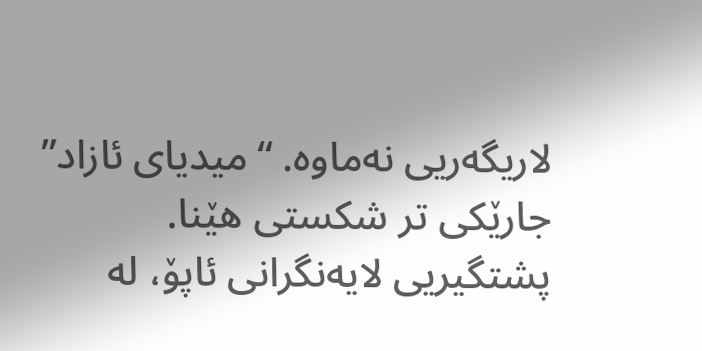لاریگەریی نەماوە. “میدیای ئازاد” جارێکی تر شکستی هێنا.
پشتگیریی لایەنگرانی ئاپۆ، لە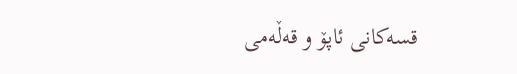قسەکانی ئاپۆ و قەڵەمی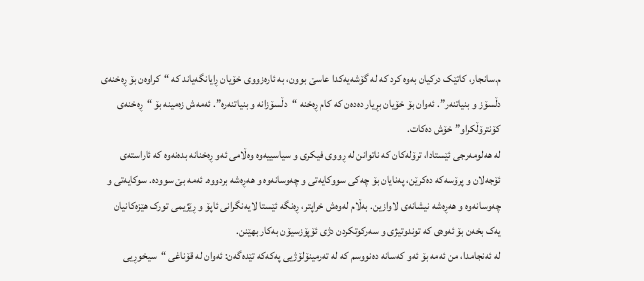م.سانجار، کاتێک درکیان بەوە کرد کە لە گۆشەیەکدا عاسێ بوون، بە ئارەزووی خۆیان ڕایانگەیاند کە “کراوەن بۆ ڕەخنەی دڵسۆز و بنیاتنەر”. ئەوان بۆ خۆیان بڕیار دەدەن کە کام ڕەخنە “دڵسۆزانە و بنیاتنەرە”. ئەمەش زەمینە بۆ “ڕەخنەی کۆنترۆڵکراو” خۆش دەکات.
لە هەلومەرجی ئێستادا، ترۆلەکان کە ناتوانن لە ڕووی فیکری و سیاسییەوە وەڵامی ئەو ڕەخنانە بدەنەوە کە ئاراستەی ئۆجەلان و پرۆسەکە دەکرێن، پەنایان بۆ چەکی سووکایەتی و چەوسانەوە و هەڕەشە بردووە. ئەمە بێ سوودە. سوکایەتی و چەوسانەوە و هەڕەشە نیشانەی لاوازین. بەڵام لەوەش خراپتر، ڕەنگە ئێستا لایەنگرانی ئاپۆ و ڕێژیمی تورک هێزەکانیان یەک بخەن بۆ ئەوەی کە توندوتیژی و سەرکوتکردن دژی ئۆپۆزسیۆن بەکار بهێنن.
لە ئەنجامدا، من ئەمە بۆ ئەو کەسانە دەنووسم کە لە تەرمینۆلۆژیی پەکەکە تێدەگەن: ئەوان لە قۆناغی “سیخوڕیی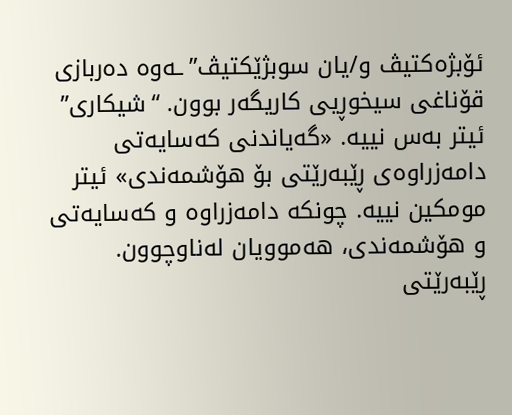ئۆبژەکتیڤ و/یان سوبژێکتیڤ”ـەوە دەربازی قۆناغی سیخوڕیی کاریگەر بوون. “شیکاری” ئیتر بەس نییە. «گەیاندنی کەسایەتی دامەزراوەی ڕێبەرێتی بۆ هۆشمەندی» ئیتر مومکین نییە. چونکە دامەزراوە و کەسایەتی و هۆشمەندی، هەموویان لەناوچوون.
ڕێبەرێتی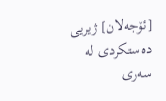[ئۆجەلان] ژیریی دەستکردی لە سەری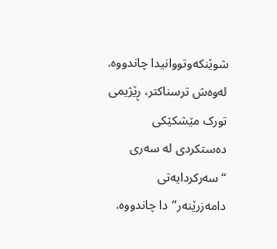شوێنکەوتووانیدا چاندووە. لەوەش ترسناکتر، ڕێژیمی تورک مێشکێکی دەستکردی لە سەری “سەرکردایەتی دامەزرێنەر”دا چاندووە.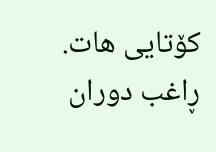کۆتایی هات.
ڕاغب دوران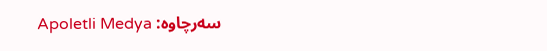سەرچاوە: Apoletli Medya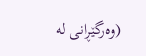(وەرگێڕانی لە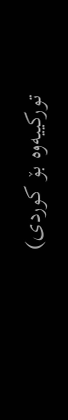تورکییەوە بۆ کوردی)